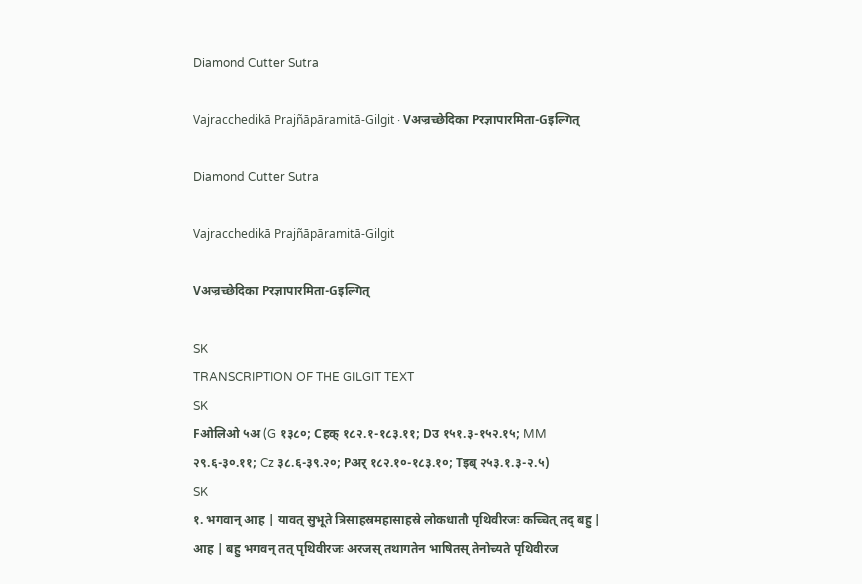Diamond Cutter Sutra

Vajracchedikā Prajñāpāramitā-Gilgit · Vअज्रच्छेदिका Pरज्ञापारमिता-Gइल्गित्

Diamond Cutter Sutra

Vajracchedikā Prajñāpāramitā-Gilgit

Vअज्रच्छेदिका Pरज्ञापारमिता-Gइल्गित्

SK
TRANSCRIPTION OF THE GILGIT TEXT
SK
Fओलिओ ५अ (G १३८०; Cहक् १८२.१-१८३.११; Dउ १५१.३-१५२.१५; MM २९.६-३०.११; Cz ३८.६-३९.२०; Pअर् १८२.१०-१८३.१०; Tइब् २५३.१.३-२.५)
SK
१. भगवान् आह | यावत् सुभूते त्रिसाहस्रमहासाहस्रे लोकधातौ पृथिवीरजः कच्चित् तद् बहु | आह | बहु भगवन् तत् पृथिवीरजः अरजस् तथागतेन भाषितस् तेनोच्यते पृथिवीरज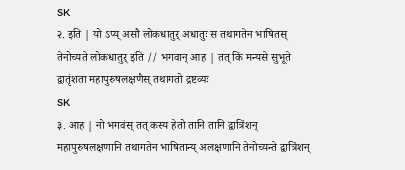SK
२. इति | यो ऽप्य् असौ लोकधातुर् अधातुः स तथागतेन भाषितस् तेनोच्यते लोकधातुर् इति // भगवान् आह | तत् किं मन्यसे सुभूते द्वातृंशता महापुरुषलक्षणैस् तथागतो द्रष्टव्यः
SK
३. आह | नो भगवंस् तत् कस्य हेतो तानि तानि द्वात्रिंशन् महापुरुषलक्षणानि तथागतेन भाषितान्य् अलक्षणानि तेनोच्यन्ते द्वात्रिंशन्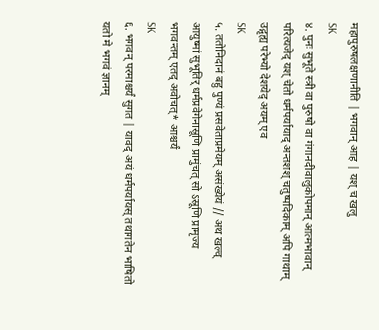महापुरुषलक्षणानीति | भगवान् आह | यश् च खलु
SK
४. पुनः सुभूते स्त्री वा पुरुषो वा गंगानदीवालुकोपमान् आत्मभावान् परित्यजेद् यश् चेतो धर्मपर्यायाद् अन्तशश् चतुष्पदिकाम् अपि गाथाम् उद्गृह्य परेभ्यो देशयेद् अयम् एव
SK
५. ततोनिदानं बहु पुण्यं प्रसवेताप्रमेयम् असंख्येयं // अथ खल्व् आयुष्मां सुभूतिर् धर्मप्रवेगेनास्रूणि प्रामुंचत् सो ऽस्रूणि प्रामृज्य भगवन्तम् एतद् अवोचत्* आश्चर्यं
SK
६. भगवन् परमाश्चर्यं सुगत | यावद् अयं धर्मपर्यायस् तथागतेन भाषितो यतो मे भगवं ज्ञानम्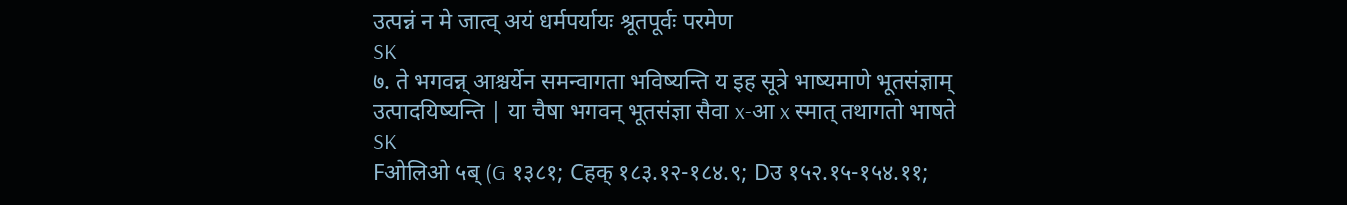उत्पन्नं न मे जात्व् अयं धर्मपर्यायः श्रूतपूर्वः परमेण
SK
७. ते भगवन्न् आश्चर्येन समन्वागता भविष्यन्ति य इह सूत्रे भाष्यमाणे भूतसंज्ञाम् उत्पादयिष्यन्ति | या चैषा भगवन् भूतसंज्ञा सैवा x-आ x स्मात् तथागतो भाषते
SK
Fओलिओ ५ब् (G १३८१; Cहक् १८३.१२-१८४.९; Dउ १५२.१५-१५४.११;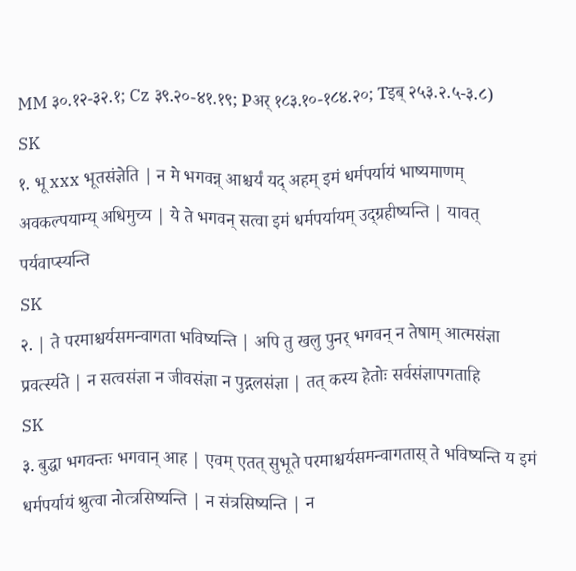MM ३०.१२-३२.१; Cz ३९.२०-४१.१९; Pअर् १८३.१०-१८४.२०; Tइब् २५३.२.५-३.८)
SK
१. भू xxx भूतसंज्ञेति | न मे भगवन्न् आश्चर्यं यद् अहम् इमं धर्मपर्यायं भाष्यमाणम् अवकल्पयाम्य् अधिमुच्य | ये ते भगवन् सत्वा इमं धर्मपर्यायम् उद्ग्रहीष्यन्ति | यावत् पर्यवाप्स्यन्ति
SK
२. | ते परमाश्चर्यसमन्वागता भविष्यन्ति | अपि तु खलु पुनर् भगवन् न तेषाम् आत्मसंज्ञा प्रवर्त्स्यते | न सत्वसंज्ञा न जीवसंज्ञा न पुद्गलसंज्ञा | तत् कस्य हेतोः सर्वसंज्ञापगताहि
SK
३. बुद्धा भगवन्तः भगवान् आह | एवम् एतत् सुभूते परमाश्चर्यसमन्वागतास् ते भविष्यन्ति य इमं धर्मपर्यायं श्रुत्वा नोत्त्रसिष्यन्ति | न संत्रसिष्यन्ति | न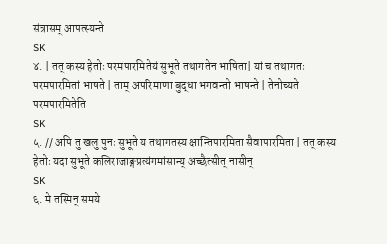संत्रासम् आपत्स्यन्ते
SK
४. | तत् कस्य हेतोः परमपारमितेयं सुभूते तथागतेन भाषिता| यां च तथागतः परमपारमितां भाषते | ताम् अपरिमाणा बुद्धा भगवन्तो भाषन्ते | तेनोच्यते परमपारमितेति
SK
५. // अपि तु खलु पुनः सुभूते य तथागतस्य क्षान्तिपारमिता सैवापारमिता | तत् कस्य हेतोः यदा सुभूते कलिराजाङ्गप्रत्यंगमांसान्य् अच्छैत्सीत् नासीन्
SK
६. मे तस्मिन् समये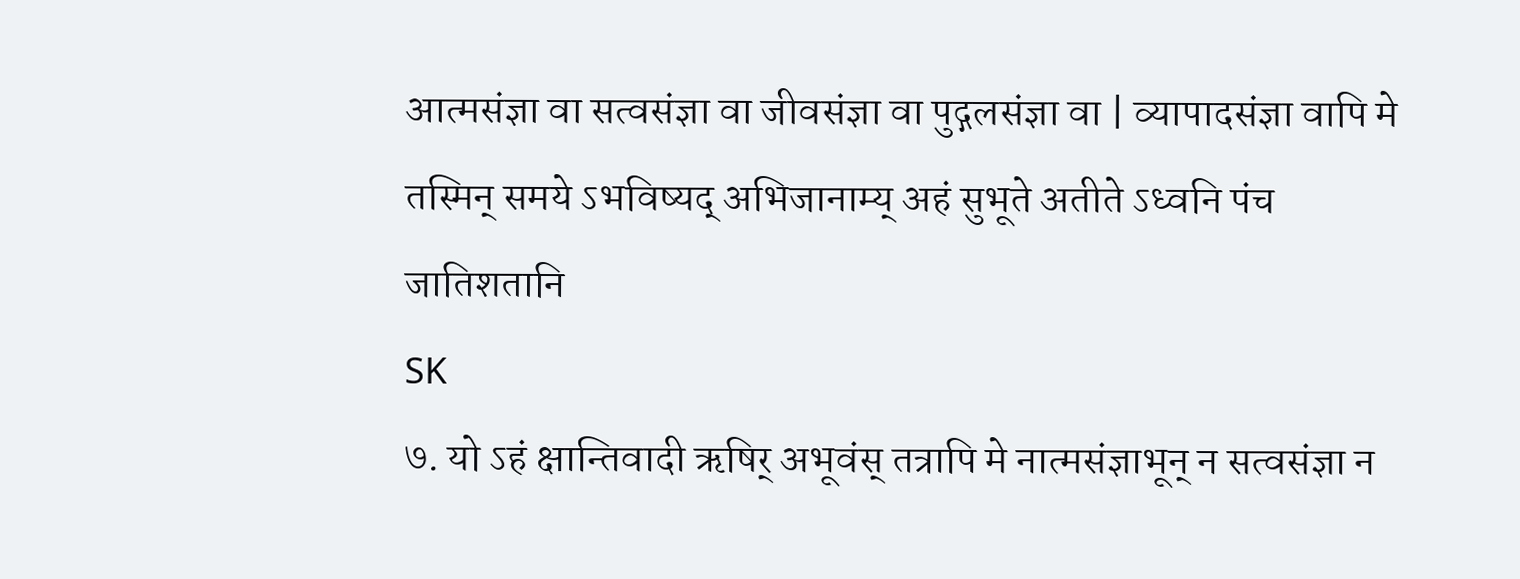आत्मसंज्ञा वा सत्वसंज्ञा वा जीवसंज्ञा वा पुद्गलसंज्ञा वा | व्यापादसंज्ञा वापि मे तस्मिन् समये ऽभविष्यद् अभिजानाम्य् अहं सुभूते अतीते ऽध्वनि पंच जातिशतानि
SK
७. यो ऽहं क्षान्तिवादी ऋषिर् अभूवंस् तत्रापि मे नात्मसंज्ञाभून् न सत्वसंज्ञा न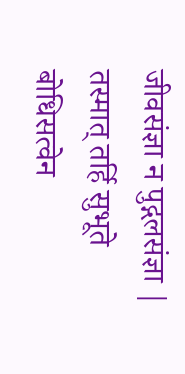जीवसंज्ञा न पुद्गलसंज्ञा | तस्मात् तर्हि सुभूते बोधिसत्वेन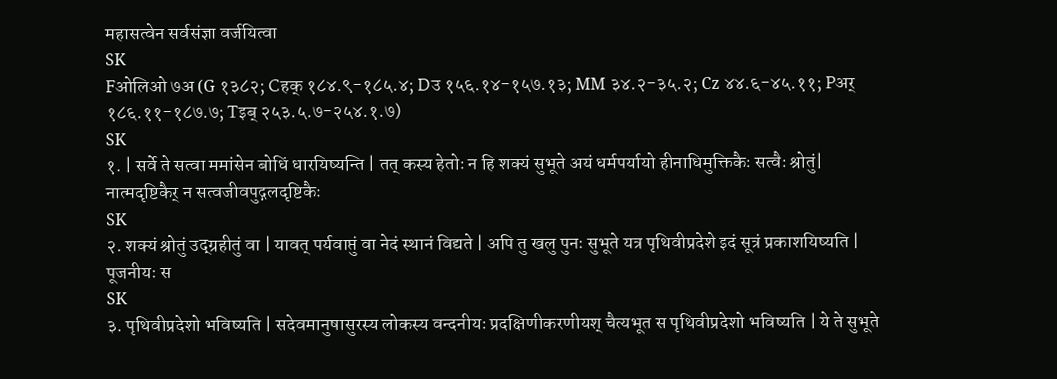महासत्वेन सर्वसंज्ञा वर्जयित्वा
SK
Fओलिओ ७अ (G १३८२; Cहक् १८४.९-१८५.४; Dउ १५६.१४-१५७.१३; MM ३४.२-३५.२; Cz ४४.६-४५.११; Pअर् १८६.११-१८७.७; Tइब् २५३.५.७-२५४.१.७)
SK
१. | सर्वे ते सत्वा ममांसेन बोधिं धारयिष्यन्ति | तत् कस्य हेतोः न हि शक्यं सुभूते अयं धर्मपर्यायो हीनाधिमुक्तिकैः सत्वैः श्रोतुं| नात्मदृष्टिकैर् न सत्वजीवपुद्गलदृष्टिकैः
SK
२. शक्यं श्रोतुं उद्ग्रहीतुं वा | यावत् पर्यवाप्तुं वा नेदं स्थानं विद्यते | अपि तु खलु पुनः सुभूते यत्र पृथिवीप्रदेशे इदं सूत्रं प्रकाशयिष्यति | पूजनीयः स
SK
३. पृथिवीप्रदेशो भविष्यति | सदेवमानुषासुरस्य लोकस्य वन्दनीयः प्रदक्षिणीकरणीयश् चैत्यभूत स पृथिवीप्रदेशो भविष्यति | ये ते सुभूते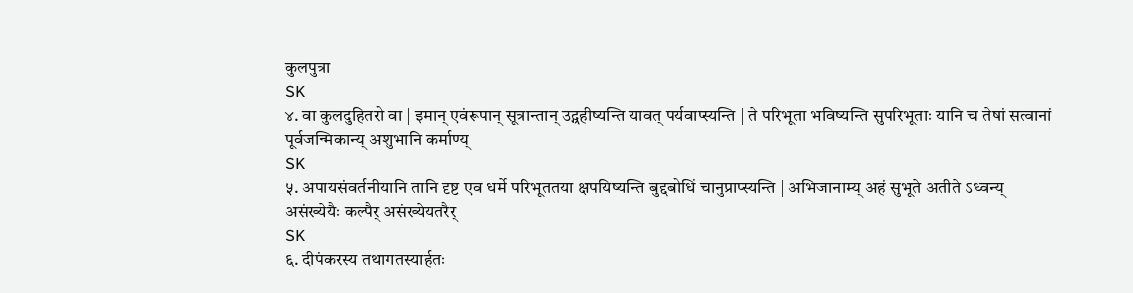कुलपुत्रा
SK
४. वा कुलदुहितरो वा | इमान् एवंरूपान् सूत्रान्तान् उद्ग्रहीष्यन्ति यावत् पर्यवाप्स्यन्ति | ते परिभूता भविष्यन्ति सुपरिभूताः यानि च तेषां सत्वानां पूर्वजन्मिकान्य् अशुभानि कर्माण्य्
SK
५. अपायसंवर्तनीयानि तानि दृष्ट एव धर्मे परिभूततया क्षपयिष्यन्ति बुद्दबोधिं चानुप्राप्स्यन्ति | अभिजानाम्य् अहं सुभूते अतीते ऽध्वन्य् असंख्येयैः कल्पैर् असंख्येयतरैर्
SK
६. दीपंकरस्य तथागतस्यार्हतः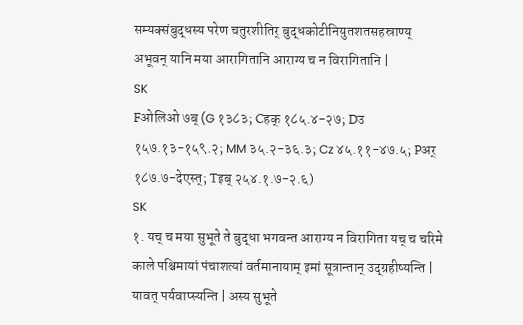सम्यक्संबुद्धस्य परेण चतुरशीतिर् बुद्धकोटीनियुतशतसहस्राण्य् अभूवन् यानि मया आरागितानि आराग्य च न विरागितानि |
SK
Fओलिओ ७ब् (G १३८३; Cहक् १८५.४-२७; Dउ १५७.१३-१५९.२; MM ३५.२-३६.३; Cz ४५.११-४७.५; Pअर् १८७.७-देएस्त्; Tइब् २५४.१.७-२.६)
SK
१. यच् च मया सुभूते ते बुद्धा भगवन्त आराग्य न विरागिता यच् च चरिमे काले पश्चिमायां पंचाशत्यां वर्तमानायाम् इमां सूत्रान्तान् उद्ग्रहीष्यन्ति | यावत् पर्यवाप्स्यन्ति | अस्य सुभूते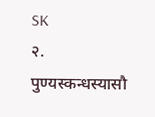SK
२. पुण्यस्कन्धस्यासौ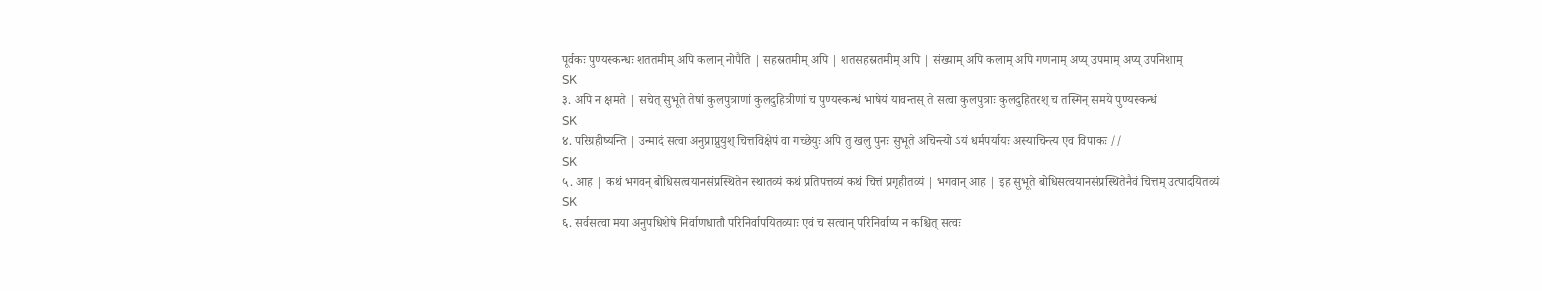पूर्वकः पुण्यस्कन्धः शततमीम् अपि कलान् नोपैति | सहस्रतमीम् अपि | शतसहस्रतमीम् अपि | संख्याम् अपि कलाम् अपि गणनाम् अप्य् उपमाम् अप्य् उपनिशाम्
SK
३. अपि न क्षमते | सचेत् सुभूते तेषां कुलपुत्राणां कुलदुहित्रीणां च पुण्यस्कन्धं भाषेयं यावन्तस् ते सत्वा कुलपुत्राः कुलदुहितरश् च तस्मिन् समये पुण्यस्कन्धं
SK
४. परिग्रहीष्यन्ति | उन्मादं सत्वा अनुप्राप्नुयुश् चित्तविक्षेपं वा गच्छेयुः अपि तु खलु पुनः सुभूते अचिन्त्यो ऽयं धर्मपर्यायः अस्याचिन्त्य एव विपाकः //
SK
५. आह | कथं भगवन् बोधिसत्वयानसंप्रस्थितेन स्थातव्यं कथं प्रतिपत्तव्यं कथं चित्तं प्रगृहीतव्यं | भगवान् आह | इह सुभूते बोधिसत्वयानसंप्रस्थितेनैवं चित्तम् उत्पादयितव्यं
SK
६. सर्वसत्वा मया अनुपधिशेषे निर्वाणधातौ परिनिर्वापयितव्याः एवं च सत्वान् परिनिर्वाप्य न कश्चित् सत्वः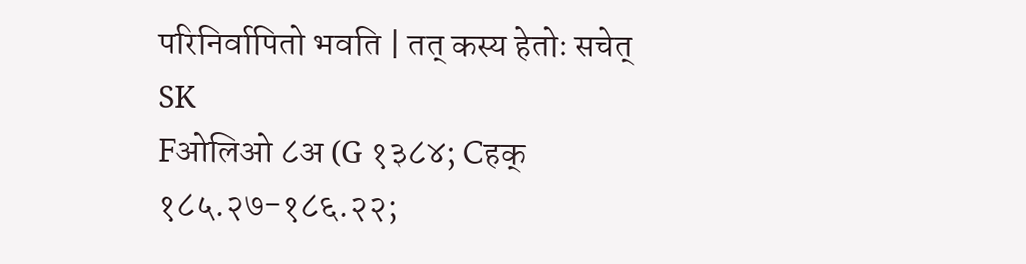परिनिर्वापितो भवति | तत् कस्य हेतोः सचेत्
SK
Fओलिओ ८अ (G १३८४; Cहक् १८५.२७-१८६.२२;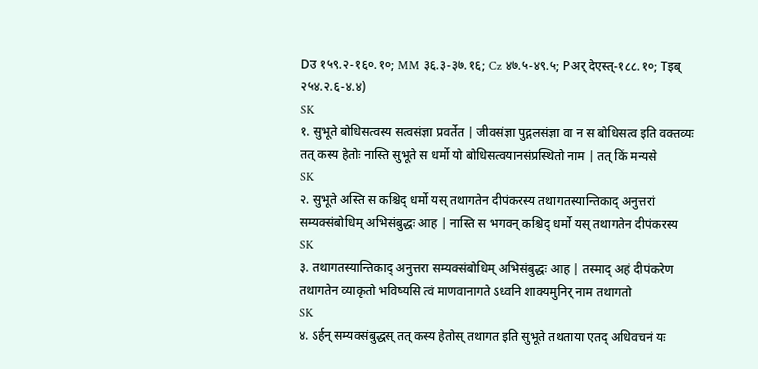Dउ १५९.२-१६०.१०; MM ३६.३-३७.१६; Cz ४७.५-४९.५; Pअर् देएस्त्-१८८.१०; Tइब् २५४.२.६-४.४)
SK
१. सुभूते बोधिसत्वस्य सत्वसंज्ञा प्रवर्तेत | जीवसंज्ञा पुद्गलसंज्ञा वा न स बोधिसत्व इति वक्तव्यः तत् कस्य हेतोः नास्ति सुभूते स धर्मो यो बोधिसत्वयानसंप्रस्थितो नाम | तत् किं मन्यसे
SK
२. सुभूते अस्ति स कश्चिद् धर्मो यस् तथागतेन दीपंकरस्य तथागतस्यान्तिकाद् अनुत्तरां सम्यक्संबोधिम् अभिसंबुद्धः आह | नास्ति स भगवन् कश्चिद् धर्मो यस् तथागतेन दीपंकरस्य
SK
३. तथागतस्यान्तिकाद् अनुत्तरा सम्यक्संबोधिम् अभिसंबुद्धः आह | तस्माद् अहं दीपंकरेण तथागतेन व्याकृतो भविष्यसि त्वं माणवानागते ऽध्वनि शाक्यमुनिर् नाम तथागतो
SK
४. ऽर्हन् सम्यक्संबुद्धस् तत् कस्य हेतोस् तथागत इति सुभूते तथताया एतद् अधिवचनं यः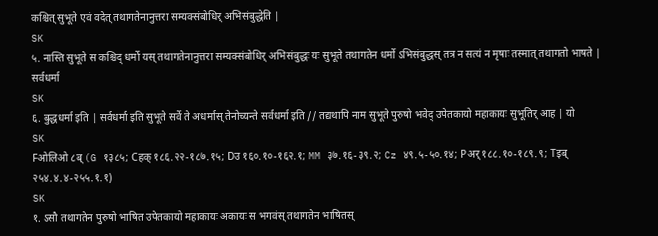कश्चित् सुभूते एवं वदेत् तथागतेनानुत्तरा सम्यक्संबोधिर् अभिसंबुद्धेति |
SK
५. नास्ति सुभूते स कश्चिद् धर्मो यस् तथागतेनानुत्तरा सम्यक्संबोधिर् अभिसंबुद्धः यः सुभूते तथागतेन धर्मो ऽभिसंबुद्धस् तत्र न सत्यं न मृषाः तस्मात् तथागतो भाषते | सर्वधर्मा
SK
६. बुद्धधर्मा इति | सर्वधर्मा इति सुभूते सर्वे ते अधर्मास् तेनोच्यन्ते सर्वधर्मा इति // तद्यथापि नाम सुभूते पुरुषो भवेद् उपेतकायो महाकायः सुभूतिर् आह | यो
SK
Fओलिओ ८ब् (G १३८५; Cहक् १८६.२२-१८७.१५; Dउ १६०.१०-१६२.१; MM ३७.१६-३९.२; Cz ४९.५-५०.१४; Pअर् १८८.१०-१८९.९; Tइब् २५४.४.४-२५५.१.१)
SK
१. ऽसौ तथागतेन पुरुषो भाषित उपेतकायो महाकायः अकायः स भगवंस् तथागतेन भाषितस्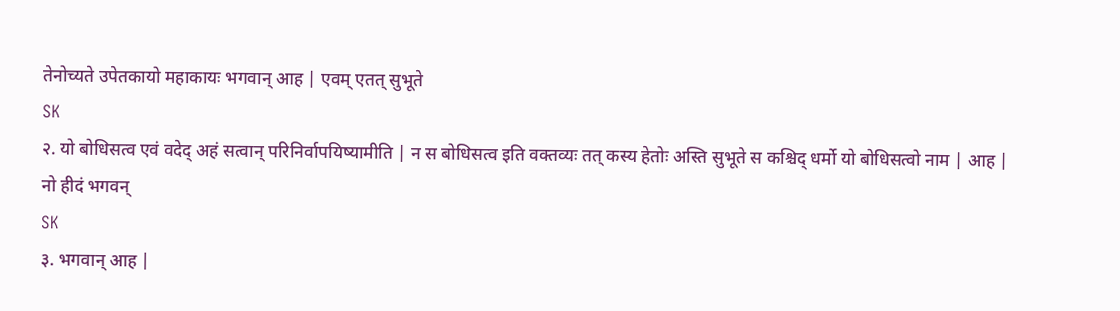तेनोच्यते उपेतकायो महाकायः भगवान् आह | एवम् एतत् सुभूते
SK
२. यो बोधिसत्व एवं वदेद् अहं सत्वान् परिनिर्वापयिष्यामीति | न स बोधिसत्व इति वक्तव्यः तत् कस्य हेतोः अस्ति सुभूते स कश्चिद् धर्मो यो बोधिसत्वो नाम | आह | नो हीदं भगवन्
SK
३. भगवान् आह |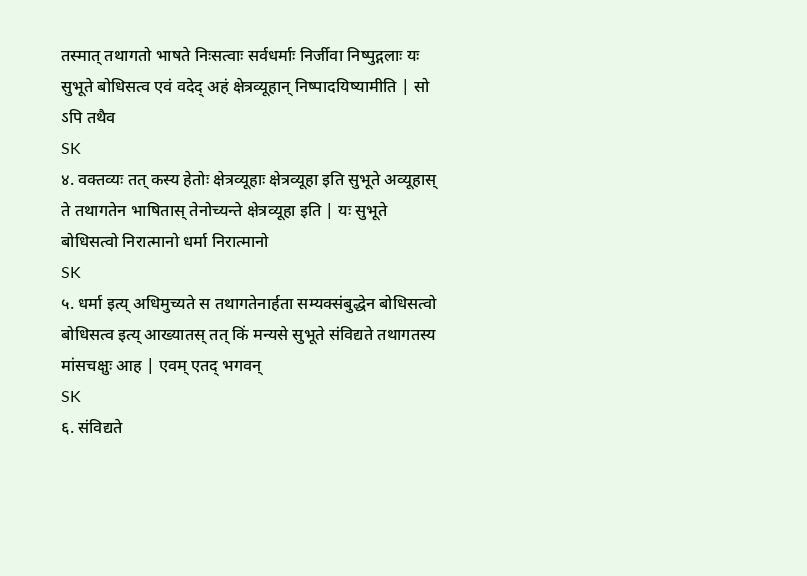तस्मात् तथागतो भाषते निःसत्वाः सर्वधर्माः निर्जीवा निष्पुद्गलाः यः सुभूते बोधिसत्व एवं वदेद् अहं क्षेत्रव्यूहान् निष्पादयिष्यामीति | सो ऽपि तथैव
SK
४. वक्तव्यः तत् कस्य हेतोः क्षेत्रव्यूहाः क्षेत्रव्यूहा इति सुभूते अव्यूहास् ते तथागतेन भाषितास् तेनोच्यन्ते क्षेत्रव्यूहा इति | यः सुभूते बोधिसत्वो निरात्मानो धर्मा निरात्मानो
SK
५. धर्मा इत्य् अधिमुच्यते स तथागतेनार्हता सम्यक्संबुद्धेन बोधिसत्वो बोधिसत्व इत्य् आख्यातस् तत् किं मन्यसे सुभूते संविद्यते तथागतस्य मांसचक्षुः आह | एवम् एतद् भगवन्
SK
६. संविद्यते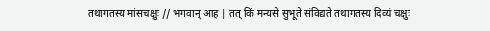तथागतस्य मांसचक्षुः // भगवान् आह | तत् किं मन्यसे सुभूते संविद्यते तथागतस्य दिव्यं चक्षुः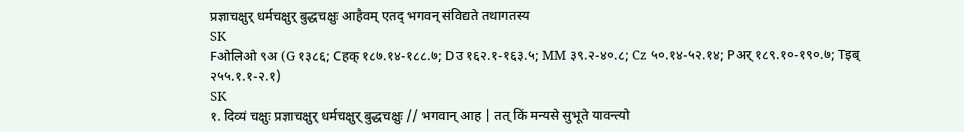प्रज्ञाचक्षुर् धर्मचक्षुर् बुद्धचक्षुः आहैवम् एतद् भगवन् संविद्यते तथागतस्य
SK
Fओलिओ ९अ (G १३८६; Cहक् १८७.१४-१८८.७; Dउ १६२.१-१६३.५; MM ३९.२-४०.८; Cz ५०.१४-५२.१४; Pअर् १८९.१०-१९०.७; Tइब् २५५.१.१-२.१)
SK
१. दिव्यं चक्षुः प्रज्ञाचक्षुर् धर्मचक्षुर् बुद्धचक्षुः // भगवान् आह | तत् किं मन्यसे सुभूते यावन्त्यो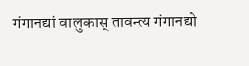गंगानद्यां वालुकास् तावन्त्य गंगानद्यो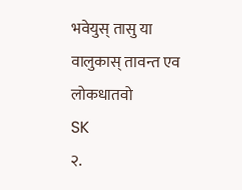भवेयुस् तासु या वालुकास् तावन्त एव लोकधातवो
SK
२.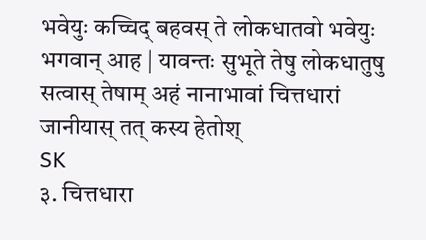भवेयुः कच्चिद् बहवस् ते लोकधातवो भवेयुः भगवान् आह | यावन्तः सुभूते तेषु लोकधातुषु सत्वास् तेषाम् अहं नानाभावां चित्तधारां जानीयास् तत् कस्य हेतोश्
SK
३. चित्तधारा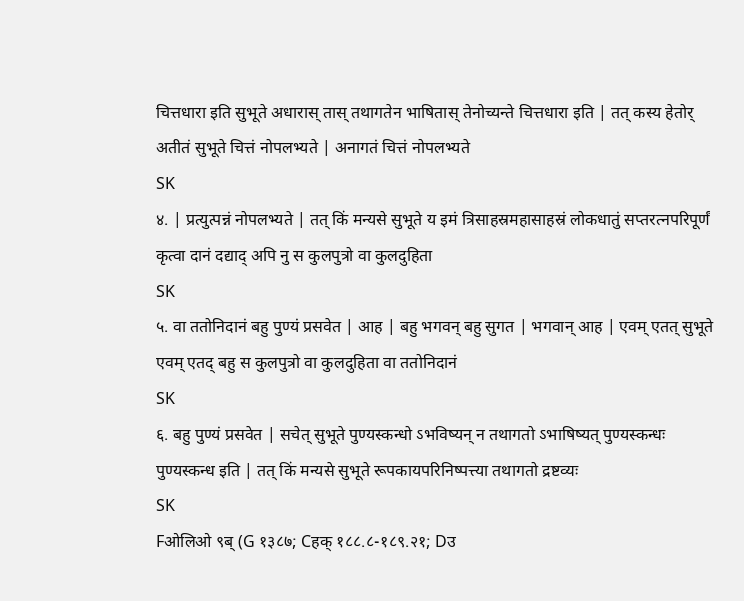चित्तधारा इति सुभूते अधारास् तास् तथागतेन भाषितास् तेनोच्यन्ते चित्तधारा इति | तत् कस्य हेतोर् अतीतं सुभूते चित्तं नोपलभ्यते | अनागतं चित्तं नोपलभ्यते
SK
४. | प्रत्युत्पन्नं नोपलभ्यते | तत् किं मन्यसे सुभूते य इमं त्रिसाहस्रमहासाहस्रं लोकधातुं सप्तरत्नपरिपूर्णं कृत्वा दानं दद्याद् अपि नु स कुलपुत्रो वा कुलदुहिता
SK
५. वा ततोनिदानं बहु पुण्यं प्रसवेत | आह | बहु भगवन् बहु सुगत | भगवान् आह | एवम् एतत् सुभूते एवम् एतद् बहु स कुलपुत्रो वा कुलदुहिता वा ततोनिदानं
SK
६. बहु पुण्यं प्रसवेत | सचेत् सुभूते पुण्यस्कन्धो ऽभविष्यन् न तथागतो ऽभाषिष्यत् पुण्यस्कन्धः पुण्यस्कन्ध इति | तत् किं मन्यसे सुभूते रूपकायपरिनिष्पत्त्या तथागतो द्रष्टव्यः
SK
Fओलिओ ९ब् (G १३८७; Cहक् १८८.८-१८९.२१; Dउ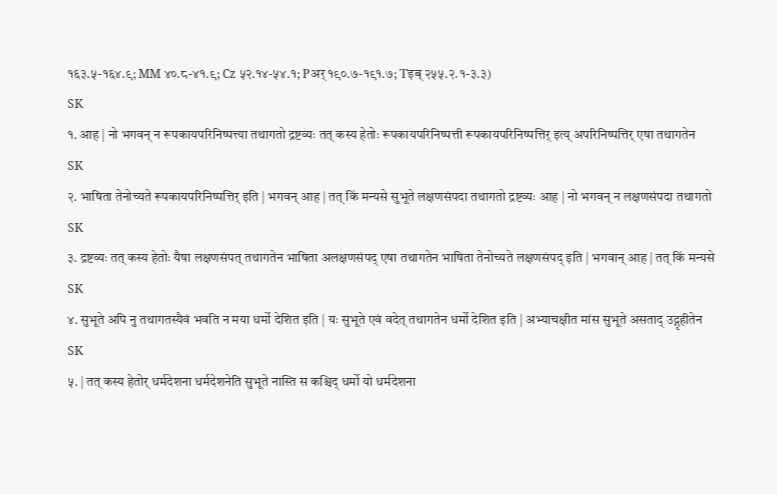१६३.५-१६४.९; MM ४०.८-४१.९; Cz ५२.१४-५४.१; Pअर् १९०.७-१९१.७; Tइब् २५५.२.१-३.३)
SK
१. आह | नो भगवन् न रूपकायपरिनिष्पत्त्या तथागतो द्रष्टव्यः तत् कस्य हेतोः रूपकायपरिनिष्पत्ती रूपकायपरिनिष्पत्तिर् इत्य् अपरिनिष्पत्तिर् एषा तथागतेन
SK
२. भाषिता तेनोच्यते रूपकायपरिनिष्पत्तिर् इति | भगवन् आह | तत् किं मन्यसे सुभूते लक्षणसंपदा तथागतो द्रष्टव्यः आह | नो भगवन् न लक्षणसंपदा तथागतो
SK
३. द्रष्टव्यः तत् कस्य हेतोः यैषा लक्षणसंपत् तथागतेन भाषिता अलक्षणसंपद् एषा तथागतेन भाषिता तेनोच्यते लक्षणसंपद् इति | भगवान् आह | तत् किं मन्यसे
SK
४. सुभूते अपि नु तथागतस्यैवं भवति न मया धर्मो देशित इति | यः सुभूते एवं वदेत् तथागतेन धर्मो देशित इति | अभ्याचक्षीत मांस सुभूते असताद् उद्गृहीतेन
SK
५. | तत् कस्य हेतोर् धर्मदेशना धर्मदेशनेति सुभूते नास्ति स कश्चिद् धर्मो यो धर्मदेशना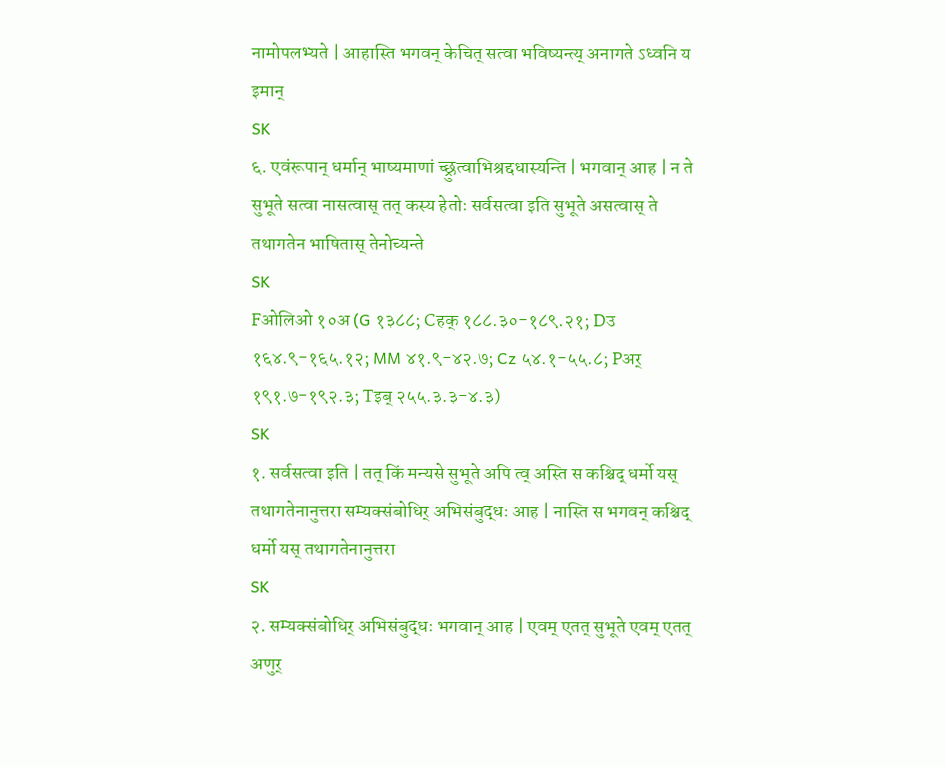नामोपलभ्यते | आहास्ति भगवन् केचित् सत्वा भविष्यन्त्य् अनागते ऽध्वनि य इमान्
SK
६. एवंरूपान् धर्मान् भाष्यमाणां च्छ्रुत्वाभिश्रद्दधास्यन्ति | भगवान् आह | न ते सुभूते सत्वा नासत्वास् तत् कस्य हेतोः सर्वसत्वा इति सुभूते असत्वास् ते तथागतेन भाषितास् तेनोच्यन्ते
SK
Fओलिओ १०अ (G १३८८; Cहक् १८८.३०-१८९.२१; Dउ १६४.९-१६५.१२; MM ४१.९-४२.७; Cz ५४.१-५५.८; Pअर् १९१.७-१९२.३; Tइब् २५५.३.३-४.३)
SK
१. सर्वसत्वा इति | तत् किं मन्यसे सुभूते अपि त्व् अस्ति स कश्चिद् धर्मो यस् तथागतेनानुत्तरा सम्यक्संबोधिर् अभिसंबुद्धः आह | नास्ति स भगवन् कश्चिद् धर्मो यस् तथागतेनानुत्तरा
SK
२. सम्यक्संबोधिर् अभिसंबुद्धः भगवान् आह | एवम् एतत् सुभूते एवम् एतत् अणुर्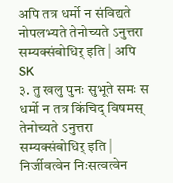अपि तत्र धर्मो न संविद्यते नोपलभ्यते तेनोच्यते ऽनुत्तरा सम्यक्संबोधिर् इति | अपि
SK
३. तु खलु पुनः सुभूते समः स धर्मो न तत्र किंचिद् विषमस् तेनोच्यते ऽनुत्तरा सम्यक्संबोधिर् इति | निर्जीवत्वेन निःसत्वत्वेन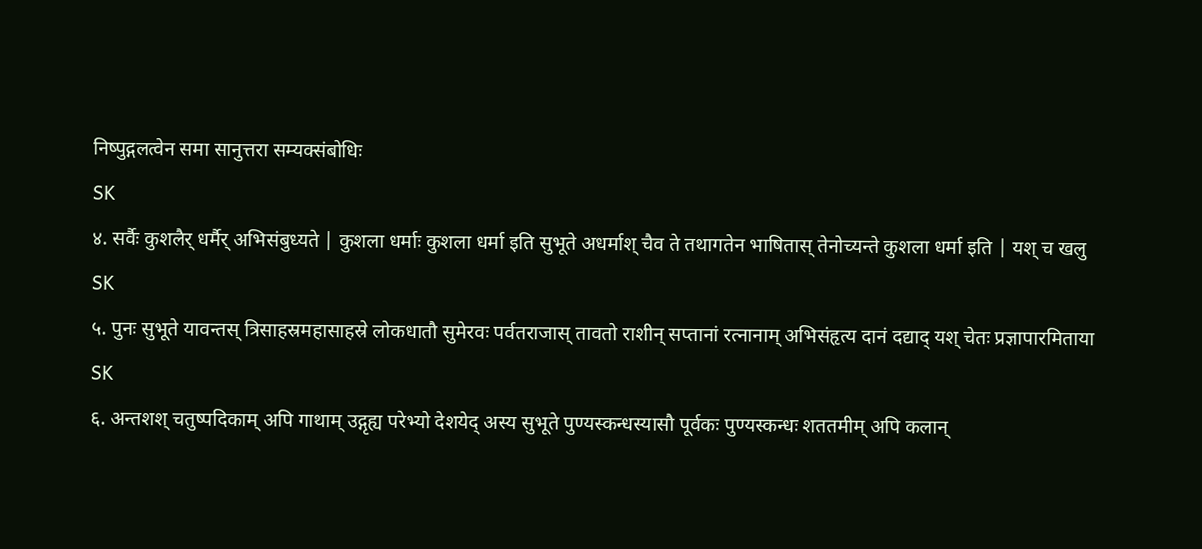निष्पुद्गलत्वेन समा सानुत्तरा सम्यक्संबोधिः
SK
४. सर्वैः कुशलैर् धर्मैर् अभिसंबुध्यते | कुशला धर्माः कुशला धर्मा इति सुभूते अधर्माश् चैव ते तथागतेन भाषितास् तेनोच्यन्ते कुशला धर्मा इति | यश् च खलु
SK
५. पुनः सुभूते यावन्तस् त्रिसाहस्रमहासाहस्रे लोकधातौ सुमेरवः पर्वतराजास् तावतो राशीन् सप्तानां रत्नानाम् अभिसंहृत्य दानं दद्याद् यश् चेतः प्रज्ञापारमिताया
SK
६. अन्तशश् चतुष्पदिकाम् अपि गाथाम् उद्गृह्य परेभ्यो देशयेद् अस्य सुभूते पुण्यस्कन्धस्यासौ पूर्वकः पुण्यस्कन्धः शततमीम् अपि कलान्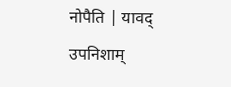नोपैति | यावद् उपनिशाम्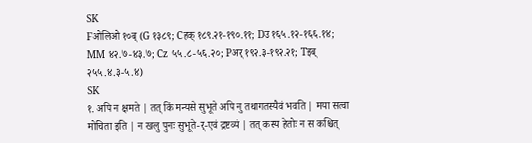SK
Fओलिओ १०ब् (G १३८९; Cहक् १८९.२१-१९०.११; Dउ १६५.१२-१६६.१४; MM ४२.७-४३.७; Cz ५५.८-५६.२०; Pअर् १९२.३-१९२.२१; Tइब् २५५.४.३-५.४)
SK
१. अपि न क्षमते | तत् किं मन्यसे सुभूते अपि नु तथागतस्यैवं भवति | मया सत्वा मोचिता इति | न खलु पुनः सुभूते-र्-एवं द्रष्टव्यं | तत् कस्य हेतोः न स कश्चित्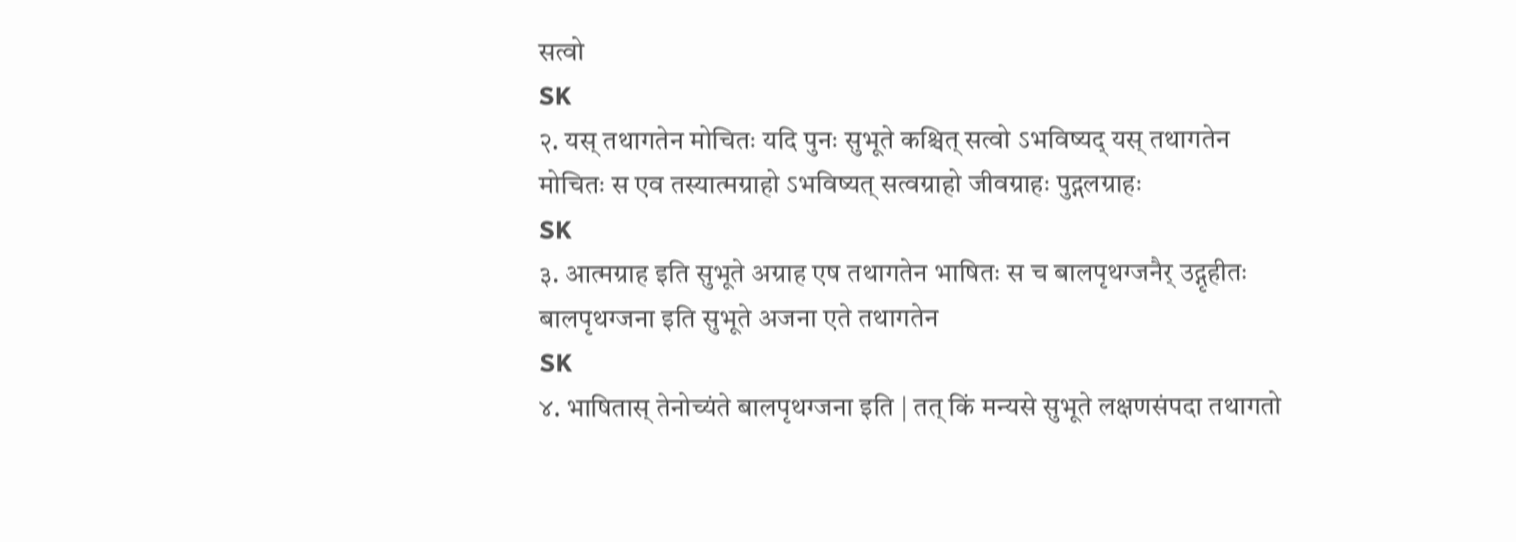सत्वो
SK
२. यस् तथागतेन मोचितः यदि पुनः सुभूते कश्चित् सत्वो ऽभविष्यद् यस् तथागतेन मोचितः स एव तस्यात्मग्राहो ऽभविष्यत् सत्वग्राहो जीवग्राहः पुद्गलग्राहः
SK
३. आत्मग्राह इति सुभूते अग्राह एष तथागतेन भाषितः स च बालपृथग्जनैर् उद्गृहीतः बालपृथग्जना इति सुभूते अजना एते तथागतेन
SK
४. भाषितास् तेनोच्यंते बालपृथग्जना इति | तत् किं मन्यसे सुभूते लक्षणसंपदा तथागतो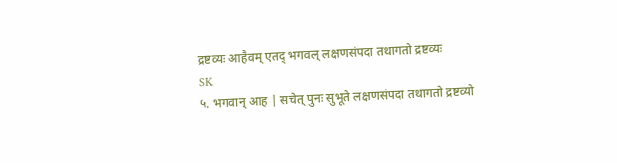द्रष्टव्यः आहैवम् एतद् भगवल् लक्षणसंपदा तथागतो द्रष्टव्यः
SK
५. भगवान् आह | सचेत् पुनः सुभूते लक्षणसंपदा तथागतो द्रष्टव्यो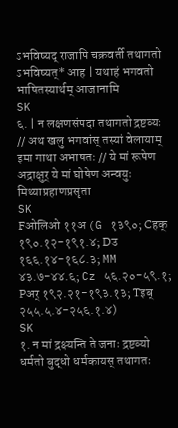ऽभविष्यद् राजापि चक्रवर्ती तथागतो ऽभविष्यत्* आह | यथाहं भगवतो भाषितस्यार्थम् आजानामि
SK
६. | न लक्षणसंपदा तथागतो द्रष्टव्यः // अथ खलु भगवांस् तस्यां वेलायाम् इमा गाथा अभाषतः // ये मां रूपेण अद्राक्षुर् ये मां घोषेण अन्वयुः मिथ्याप्रहाणप्रसृता
SK
Fओलिओ ११अ (G १३९०; Cहक् १९०.१२-१९१.४; Dउ १६६.१४-१६८.३; MM ४३.७-४४.६; Cz ५६.२०-५९.१; Pअर् १९२.२१-१९३.१३; Tइब् २५५.५.४-२५६.१.४)
SK
१. न मां द्रक्ष्यन्ति ते जनाः द्रष्टव्यो धर्मतो बुद्धो धर्मकायस् तथागतः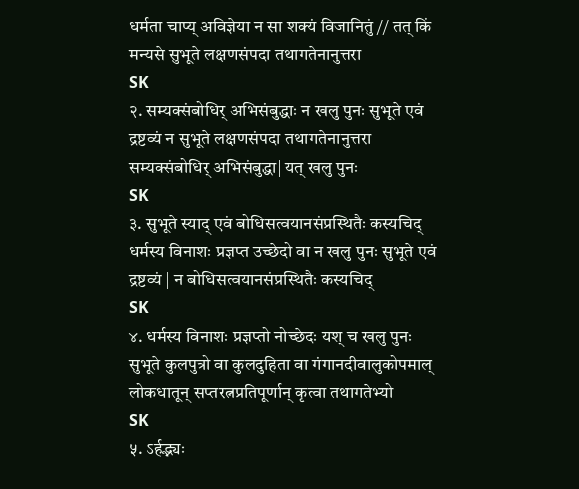धर्मता चाप्य् अविज्ञेया न सा शक्यं विजानितुं // तत् किं मन्यसे सुभूते लक्षणसंपदा तथागतेनानुत्तरा
SK
२. सम्यक्संबोधिर् अभिसंबुद्धाः न खलु पुनः सुभूते एवं द्रष्टव्यं न सुभूते लक्षणसंपदा तथागतेनानुत्तरा सम्यक्संबोधिर् अभिसंबुद्धा| यत् खलु पुनः
SK
३. सुभूते स्याद् एवं बोधिसत्वयानसंप्रस्थितैः कस्यचिद् धर्मस्य विनाशः प्रज्ञप्त उच्छेदो वा न खलु पुनः सुभूते एवं द्रष्टव्यं | न बोधिसत्वयानसंप्रस्थितैः कस्यचिद्
SK
४. धर्मस्य विनाशः प्रज्ञप्तो नोच्छेदः यश् च खलु पुनः सुभूते कुलपुत्रो वा कुलदुहिता वा गंगानदीवालुकोपमाल् लोकधातून् सप्तरत्नप्रतिपूर्णान् कृत्वा तथागतेभ्यो
SK
५. ऽर्हद्भ्यः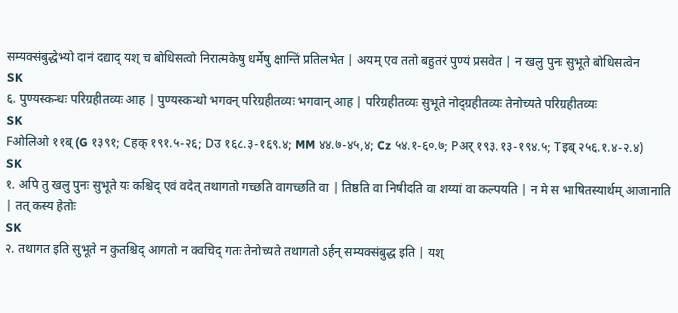सम्यक्संबुद्धेभ्यो दानं दद्याद् यश् च बोधिसत्वो निरात्मकेषु धर्मेषु क्षान्तिं प्रतिलभेत | अयम् एव ततो बहुतरं पुण्यं प्रसवेत | न खलु पुनः सुभूते बोधिसत्वेन
SK
६. पुण्यस्कन्धः परिग्रहीतव्यः आह | पुण्यस्कन्धो भगवन् परिग्रहीतव्यः भगवान् आह | परिग्रहीतव्यः सुभूते नोद्ग्रहीतव्यः तेनोच्यते परिग्रहीतव्यः
SK
Fओलिओ ११ब् (G १३९१; Cहक् १९१.५-२६; Dउ १६८.३-१६९.४; MM ४४.७-४५,४; Cz ५४.१-६०.७; Pअर् १९३.१३-१९४.५; Tइब् २५६.१.४-२.४)
SK
१. अपि तु खलु पुनः सुभूते यः कश्चिद् एवं वदेत् तथागतो गच्छति वागच्छति वा | तिष्ठति वा निषीदति वा शय्यां वा कल्पयति | न मे स भाषितस्यार्थम् आजानाति | तत् कस्य हेतोः
SK
२. तथागत इति सुभूते न कुतश्चिद् आगतो न क्वचिद् गतः तेनोच्यते तथागतो ऽर्हन् सम्यक्संबुद्ध इति | यश्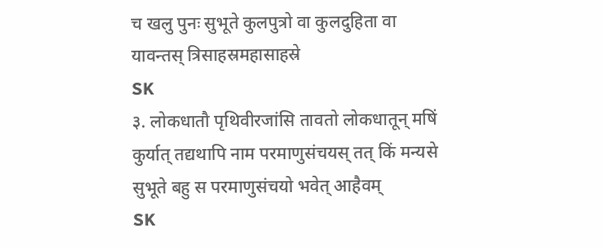च खलु पुनः सुभूते कुलपुत्रो वा कुलदुहिता वा यावन्तस् त्रिसाहस्रमहासाहस्रे
SK
३. लोकधातौ पृथिवीरजांसि तावतो लोकधातून् मषिं कुर्यात् तद्यथापि नाम परमाणुसंचयस् तत् किं मन्यसे सुभूते बहु स परमाणुसंचयो भवेत् आहैवम्
SK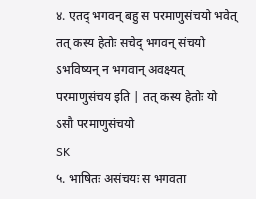४. एतद् भगवन् बहु स परमाणुसंचयो भवेत् तत् कस्य हेतोः सचेद् भगवन् संचयो ऽभविष्यन् न भगवान् अवक्ष्यत् परमाणुसंचय इति | तत् कस्य हेतोः यो ऽसौ परमाणुसंचयो
SK
५. भाषितः असंचयः स भगवता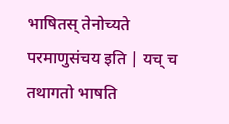भाषितस् तेनोच्यते परमाणुसंचय इति | यच् च तथागतो भाषति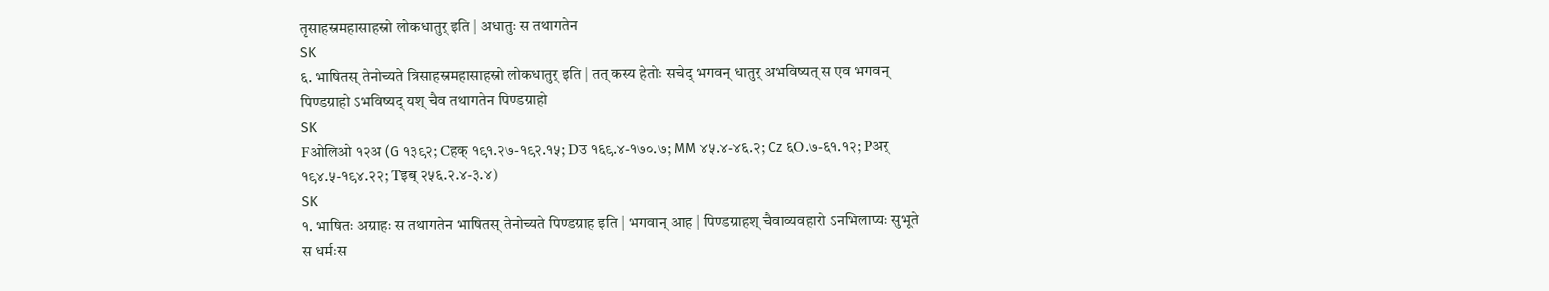तृसाहस्रमहासाहस्रो लोकधातुर् इति | अधातुः स तथागतेन
SK
६. भाषितस् तेनोच्यते त्रिसाहस्रमहासाहस्रो लोकधातुर् इति | तत् कस्य हेतोः सचेद् भगवन् धातुर् अभविष्यत् स एव भगवन् पिण्डग्राहो ऽभविष्यद् यश् चैव तथागतेन पिण्डग्राहो
SK
Fओलिओ १२अ (G १३९२; Cहक् १९१.२७-१९२.१५; Dउ १६९.४-१७०.७; MM ४५.४-४६.२; Cz ६O.७-६१.१२; Pअर् १९४.५-१९४.२२; Tइब् २५६.२.४-३.४)
SK
१. भाषितः अग्राहः स तथागतेन भाषितस् तेनोच्यते पिण्डग्राह इति | भगवान् आह | पिण्डग्राहश् चैवाव्यवहारो ऽनभिलाप्यः सुभूते स धर्मःस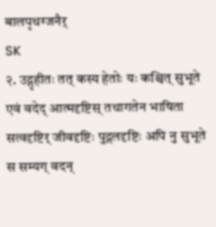बालपृथग्जनैर्
SK
२. उद्गृहीतः तत् कस्य हेतोः यः कश्चित् सुभूते एवं वदेद् आत्मदृष्टिस् तथागतेन भाषिता सत्वदृष्टिर् जीवदृष्टिः पुद्गलदृष्टिः अपि नु सुभूते स सम्यग् वदन्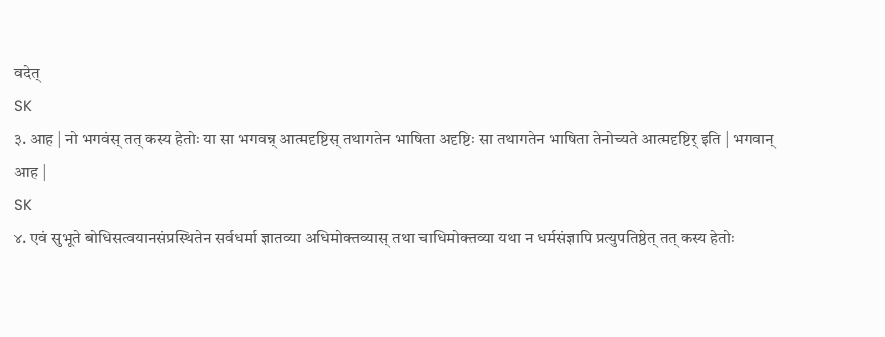वदेत्
SK
३. आह | नो भगवंस् तत् कस्य हेतोः या सा भगवन्न् आत्मदृष्टिस् तथागतेन भाषिता अदृष्टिः सा तथागतेन भाषिता तेनोच्यते आत्मदृष्टिर् इति | भगवान् आह |
SK
४. एवं सुभूते बोधिसत्वयानसंप्रस्थितेन सर्वधर्मा ज्ञातव्या अधिमोक्तव्यास् तथा चाधिमोक्तव्या यथा न धर्मसंज्ञापि प्रत्युपतिष्ठेत् तत् कस्य हेतोः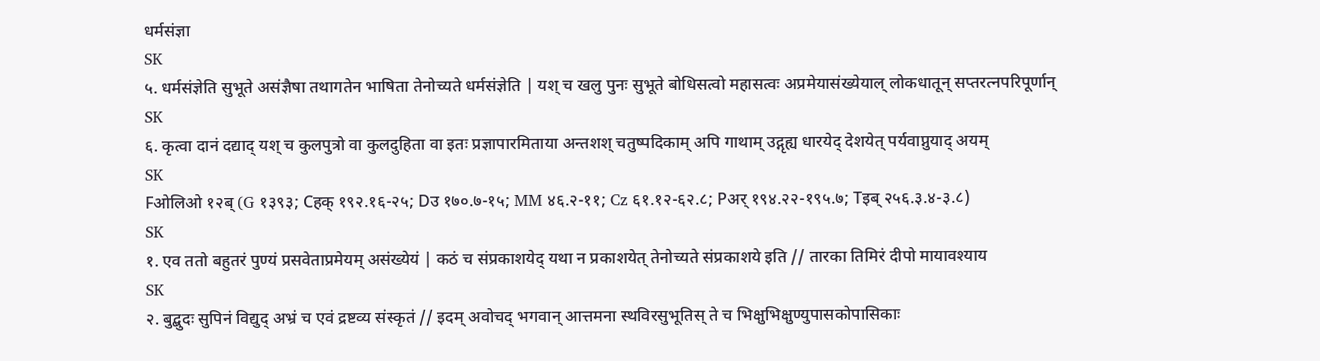धर्मसंज्ञा
SK
५. धर्मसंज्ञेति सुभूते असंज्ञैषा तथागतेन भाषिता तेनोच्यते धर्मसंज्ञेति | यश् च खलु पुनः सुभूते बोधिसत्वो महासत्वः अप्रमेयासंख्येयाल् लोकधातून् सप्तरत्नपरिपूर्णान्
SK
६. कृत्वा दानं दद्याद् यश् च कुलपुत्रो वा कुलदुहिता वा इतः प्रज्ञापारमिताया अन्तशश् चतुष्पदिकाम् अपि गाथाम् उद्गृह्य धारयेद् देशयेत् पर्यवाप्नुयाद् अयम्
SK
Fओलिओ १२ब् (G १३९३; Cहक् १९२.१६-२५; Dउ १७०.७-१५; MM ४६.२-११; Cz ६१.१२-६२.८; Pअर् १९४.२२-१९५.७; Tइब् २५६.३.४-३.८)
SK
१. एव ततो बहुतरं पुण्यं प्रसवेताप्रमेयम् असंख्येयं | कठं च संप्रकाशयेद् यथा न प्रकाशयेत् तेनोच्यते संप्रकाशये इति // तारका तिमिरं दीपो मायावश्याय
SK
२. बुद्बुदः सुपिनं विद्युद् अभ्रं च एवं द्रष्टव्य संस्कृतं // इदम् अवोचद् भगवान् आत्तमना स्थविरसुभूतिस् ते च भिक्षुभिक्षुण्युपासकोपासिकाः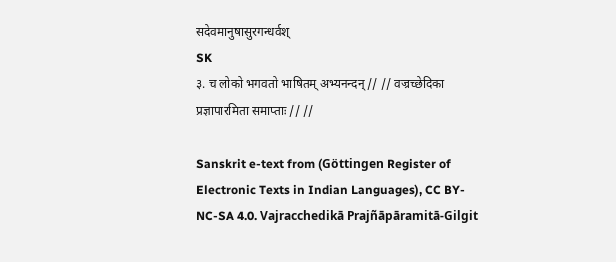सदेवमानुषासुरगन्धर्वश्
SK
३. च लोको भगवतो भाषितम् अभ्यनन्दन् // // वज्रच्छेदिका प्रज्ञापारमिता समाप्ताः // //

Sanskrit e-text from (Göttingen Register of Electronic Texts in Indian Languages), CC BY-NC-SA 4.0. Vajracchedikā Prajñāpāramitā-Gilgit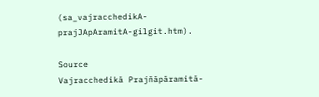(sa_vajracchedikA-prajJApAramitA-gilgit.htm).

Source
Vajracchedikā Prajñāpāramitā-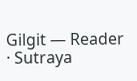Gilgit — Reader · Sutraya